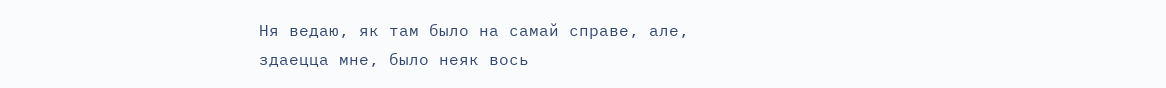Ня ведаю, як там было на самай справе, але, здаецца мне, было неяк вось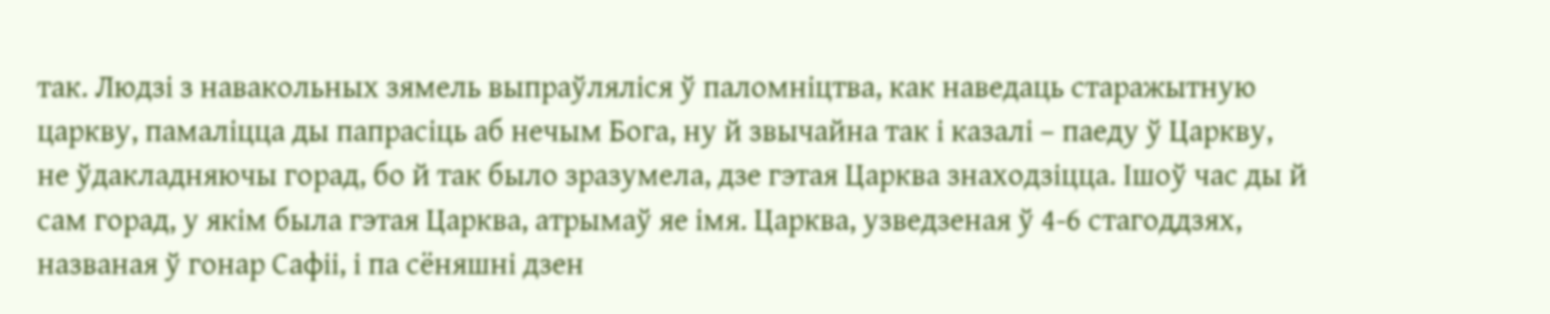так. Людзі з навакольных зямель выпраўляліся ў паломніцтва, как наведаць старажытную царкву, памаліцца ды папрасіць аб нечым Бога, ну й звычайна так і казалі – паеду ў Царкву, не ўдакладняючы горад, бо й так было зразумела, дзе гэтая Царква знаходзіцца. Ішоў час ды й сам горад, у якім была гэтая Царква, атрымаў яе імя. Царква, узведзеная ў 4-6 стагоддзях, названая ў гонар Сафіі, і па сёняшні дзен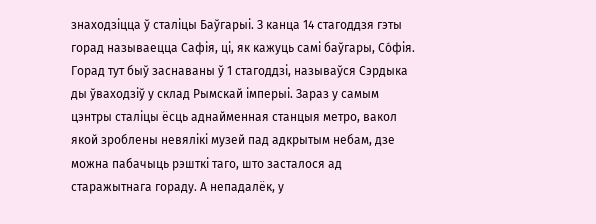знаходзіцца ў сталіцы Баўгарыі. З канца 14 стагоддзя гэты горад называецца Сафія, ці, як кажуць самі баўгары, Со́фія. Горад тут быў заснаваны ў 1 стагоддзі, называўся Сэрдыка ды ўваходзіў у склад Рымскай імперыі. Зараз у самым цэнтры сталіцы ёсць аднайменная станцыя метро, вакол якой зроблены невялікі музей пад адкрытым небам, дзе можна пабачыць рэшткі таго, што засталося ад старажытнага гораду. А непадалёк, у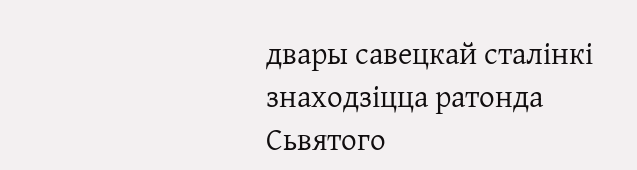двары савецкай сталінкі знаходзіцца ратонда Сьвятого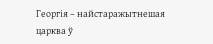Георгія – найстаражытнешая царква ў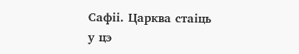Сафіі. Царква стаіць у цэ